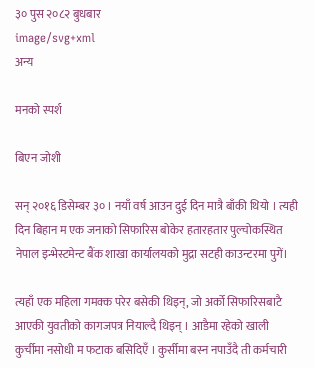३० पुस २०८२ बुधबार
image/svg+xml
अन्य

मनको स्पर्श

बिएन जोशी

सन् २०१६ डिसेम्बर ३० । नयाँ वर्ष आउन दुई दिन मात्रै बाँकी थियो । त्यही दिन बिहान म एक जनाको सिफारिस बोकेर हतारहतार पुल्चोकस्थित नेपाल इन्भेस्टमेन्ट बैंक शाखा कार्यालयको मुद्रा सटही काउन्टरमा पुगें।

त्यहाँ एक महिला गमक्क परेर बसेकी थिइन्, जो अर्को सिफारिसबाटै आएकी युवतीको कागजपत्र नियाल्दै थिइन् । आडैमा रहेको खाली कुर्चीमा नसोधी म फटाक बसिदिएँ । कुर्सीमा बस्न नपाउँदै ती कर्मचारी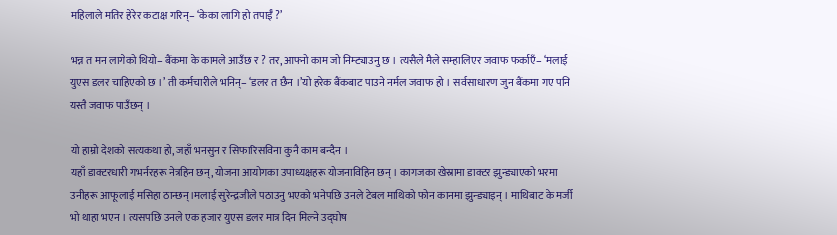महिलाले मतिर हेरेर कटाक्ष गरिन्– ‘केका लागि हो तपाईँ ?’

भन्न त मन लागेको थियो– बैंकमा के कामले आउँछ र ? तर, आफ्नो काम जो निम्ट्याउनु छ । त्यसैले मैले सम्हालिएर जवाफ फर्काएँ– ‘मलाई युएस डलर चाहिएको छ ।’ ती कर्मचारीले भनिन्– ‘डलर त छैन ।’यो हरेक बैंकबाट पाउने नर्मल जवाफ हो । सर्वसाधारण जुन बैंकमा गए पनि यस्तै जवाफ पाउँछन् ।

यो हाम्रो देशको सत्यकथा हो, जहाँ भनसुन र सिफारिसविना कुनै काम बन्दैन ।
यहाँ डाक्टरधारी गभर्नरहरू नेत्रहिन छन्, योजना आयोगका उपाध्यक्षहरू योजनाविहिन छन् । कागजका खेस्रामा डाक्टर झुन्ड्याएको भरमा उनीहरू आफूलाई मसिहा ठान्छन्।मलाई सुरेन्द्रजीले पठाउनु भएको भनेपछि उनले टेबल माथिको फोन कानमा झुन्ड्याइन् । माथिबाट के मर्जी भो थाहा भएन । त्यसपछि उनले एक हजार युएस डलर मात्र दिन मिल्ने उद्घोष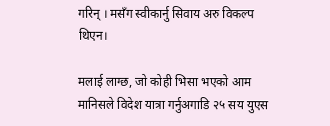गरिन् । मसँग स्वीकार्नु सिवाय अरु विकल्प थिएन।

मलाई लाग्छ, जो कोही भिसा भएको आम मानिसले विदेश यात्रा गर्नुअगाडि २५ सय युएस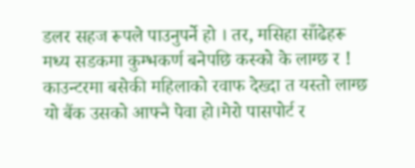डलर सहज रूपले पाउनुपर्ने हो । तर, मसिहा साँढेहरू मध्य सडकमा कुम्भकर्ण बनेपछि कस्को के लाग्छ र ! काउन्टरमा बसेकी महिलाको रवाफ देख्दा त यस्तो लाग्छ यो बैंक उसको आफ्नै पेवा हो।मेरो पासपोर्ट र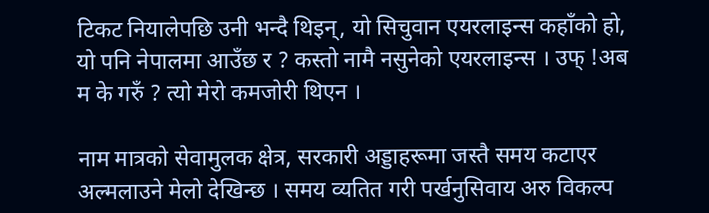टिकट नियालेपछि उनी भन्दै थिइन्, यो सिचुवान एयरलाइन्स कहाँको हो, यो पनि नेपालमा आउँछ र ? कस्तो नामै नसुनेको एयरलाइन्स । उफ् !अब म के गरुँ ? त्यो मेरो कमजोरी थिएन ।

नाम मात्रको सेवामुलक क्षेत्र, सरकारी अड्डाहरूमा जस्तै समय कटाएर अल्मलाउने मेलो देखिन्छ । समय व्यतित गरी पर्खनुसिवाय अरु विकल्प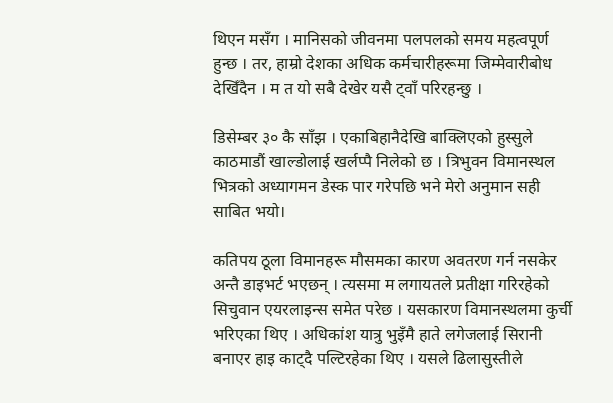थिएन मसँग । मानिसको जीवनमा पलपलको समय महत्वपूर्ण हुन्छ । तर, हाम्रो देशका अधिक कर्मचारीहरूमा जिम्मेवारीबोध देखिँदैन । म त यो सबै देखेर यसै ट्वाँ परिरहन्छु ।

डिसेम्बर ३० कै साँझ । एकाबिहानैदेखि बाक्लिएको हुस्सुले काठमाडौं खाल्डोलाई खर्लप्पै निलेको छ । त्रिभुवन विमानस्थल भित्रको अध्यागमन डेस्क पार गरेपछि भने मेरो अनुमान सही साबित भयो।

कतिपय ठूला विमानहरू मौसमका कारण अवतरण गर्न नसकेर अन्तै डाइभर्ट भएछन् । त्यसमा म लगायतले प्रतीक्षा गरिरहेको सिचुवान एयरलाइन्स समेत परेछ । यसकारण विमानस्थलमा कुर्ची भरिएका थिए । अधिकांश यात्रु भुइँमै हाते लगेजलाई सिरानी बनाएर हाइ काट्दै पल्टिरहेका थिए । यसले ढिलासुस्तीले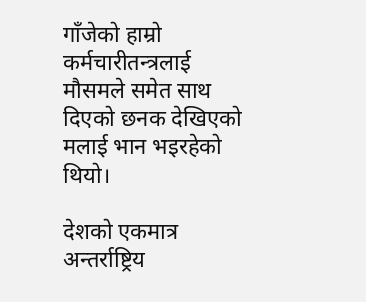गाँजेको हाम्रो कर्मचारीतन्त्रलाई मौसमले समेत साथ दिएको छनक देखिएको मलाई भान भइरहेको थियो।

देशको एकमात्र अन्तर्राष्ट्रिय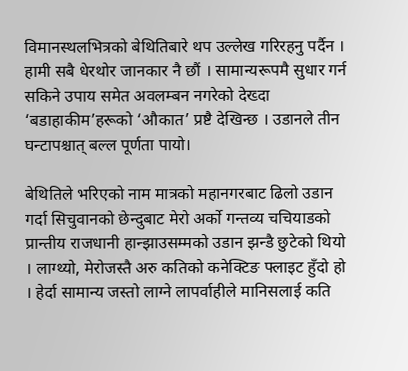विमानस्थलभित्रको बेथितिबारे थप उल्लेख गरिरहनु पर्दैन । हामी सबै धेरथोर जानकार नै छौं । सामान्यरूपमै सुधार गर्न सकिने उपाय समेत अवलम्बन नगरेको देख्दा ‘बडाहाकीम’हरूको ‘औकात’ प्रष्टै देखिन्छ । उडानले तीन घन्टापश्चात् बल्ल पूर्णता पायो।

बेथितिले भरिएको नाम मात्रको महानगरबाट ढिलो उडान गर्दा सिचुवानको छेन्दुबाट मेरो अर्को गन्तव्य चचियाडको प्रान्तीय राजधानी हान्झाउसम्मको उडान झन्डै छुटेको थियो । लाग्थ्यो, मेरोजस्तै अरु कतिको कनेक्टिङ फ्लाइट हुँदो हो । हेर्दा सामान्य जस्तो लाग्ने लापर्वाहीले मानिसलाई कति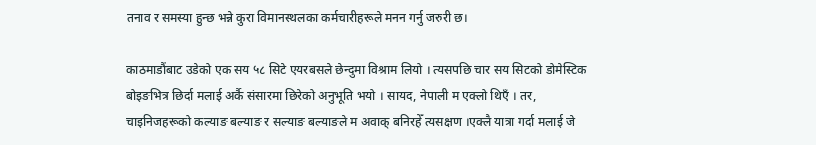तनाव र समस्या हुन्छ भन्ने कुरा विमानस्थलका कर्मचारीहरूले मनन गर्नु जरुरी छ।

काठमाडौंबाट उडेको एक सय ५८ सिटे एयरबसले छेन्दुमा विश्राम लियो । त्यसपछि चार सय सिटको डोमेस्टिक बोइङभित्र छिर्दा मलाई अर्कै संसारमा छिरेको अनुभूति भयो । सायद, नेपाली म एक्लो थिएँ । तर, चाइनिजहरूको कल्याङ बल्याङ र सल्याङ बल्याङले म अवाक् बनिरहेँ त्यसक्षण ।एक्लै यात्रा गर्दा मलाई जे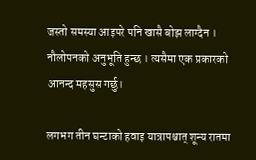जस्तो समस्या आइपरे पनि खासै बोझ लाग्दैन । नौलोपनको अनुभूति हुन्छ । त्यसैमा एक प्रकारको आनन्द महसुस गर्छु।

लगभग तीन घन्टाको हवाइ यात्रापश्चात् शून्य रातमा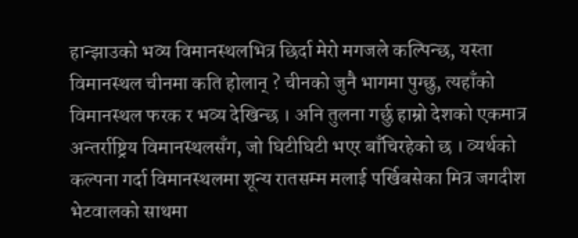हान्झाउको भव्य विमानस्थलभित्र छिर्दा मेरो मगजले कल्पिन्छ, यस्ता विमानस्थल चीनमा कति होलान् ? चीनको जुनै भागमा पुग्छु, त्यहाँको विमानस्थल फरक र भव्य देखिन्छ । अनि तुलना गर्छु हाम्रो देशको एकमात्र अन्तर्राष्ट्रिय विमानस्थलसँग, जो घिटीघिटी भएर बाँचिरहेको छ । व्यर्थको कल्पना गर्दा विमानस्थलमा शून्य रातसम्म मलाई पर्खिबसेका मित्र जगदीश भेटवालको साथमा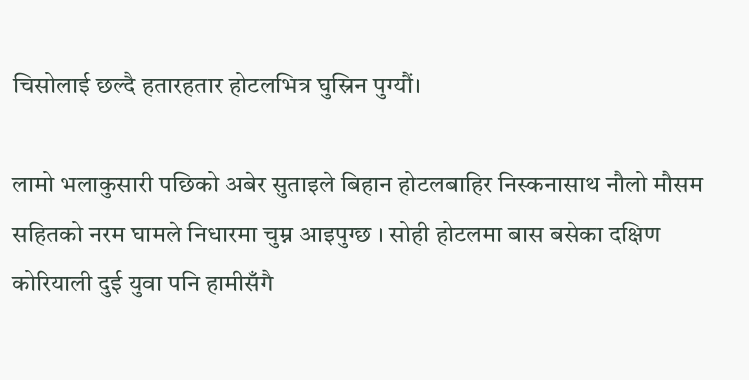चिसोलाई छल्दै हतारहतार होटलभित्र घुस्रिन पुग्यौं।

लामो भलाकुसारी पछिको अबेर सुताइले बिहान होटलबाहिर निस्कनासाथ नौलो मौसम सहितको नरम घामले निधारमा चुम्न आइपुग्छ । सोही होटलमा बास बसेका दक्षिण कोरियाली दुई युवा पनि हामीसँगै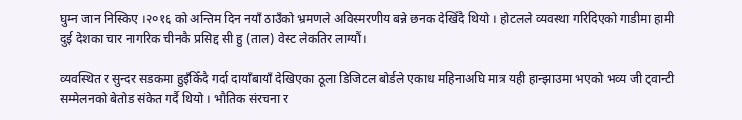घुम्न जान निस्किए ।२०१६ को अन्तिम दिन नयाँ ठाउँको भ्रमणले अविस्मरणीय बन्ने छनक देखिँदै थियो । होटलले व्यवस्था गरिदिएको गाडीमा हामी दुई देशका चार नागरिक चीनकै प्रसिद्द सी हु (ताल) वेस्ट लेकतिर लाग्यौं।

व्यवस्थित र सुन्दर सडकमा हुइँकिँदै गर्दा दायाँबायाँ देखिएका ठूला डिजिटल बोर्डले एकाध महिनाअघि मात्र यही हान्झाउमा भएको भव्य जी ट्वान्टी सम्मेलनको बेतोड संकेत गर्दै थियो । भौतिक संरचना र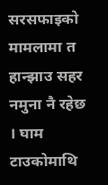सरसफाइको मामलामा त हान्झाउ सहर नमुना नै रहेछ । घाम टाउकोमाथि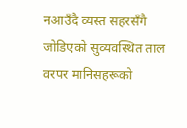नआउँदै व्यस्त सहरसँगै जोडिएको सुव्यवस्थित ताल वरपर मानिसहरूको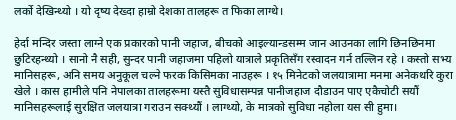लर्को देखिन्थ्यो । यो दृष्य देख्दा हाम्रो देशका तालहरू त फिका लाग्थे।

हेर्दा मन्दिर जस्ता लाग्ने एक प्रकारको पानी जहाज, बीचको आइल्यान्डसम्म जान आउनका लागि छिनछिनमा छुटिरहन्थ्यो । सानो नै सही, सुन्दर पानी जहाजमा पहिलो यात्राले प्रकृतिसँग रस्वादन गर्न तल्लिन रहे । कस्तो सभ्य मानिसहरू, अनि समय अनुकूल चल्ने फरक किसिमका नाउहरू । १५ मिनेटको जलयात्रामा मनमा अनेकथरि कुरा खेले । कास हामीले पनि नेपालका तालहरूमा यस्तै सुविधासम्पन्न पानीजहाज दौडाउन पाए एकैचोटी सयौं मानिसहरूलाई सुरक्षित जलयात्रा गराउन सक्थ्यौं । लाग्थ्यो, के मात्रको सुविधा नहोला यस सी हुमा।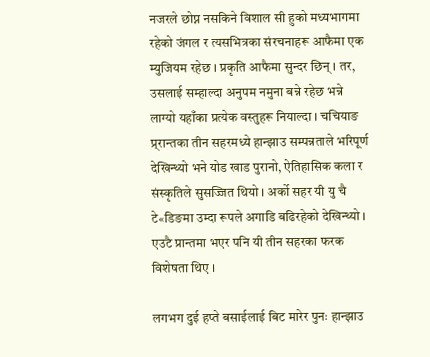नजरले छोप्न नसकिने विशाल सी हुको मध्यभागमा रहेको जंगल र त्यसभित्रका संरचनाहरू आफैमा एक म्युजियम रहेछ । प्रकृति आफैमा सुन्दर छिन् । तर, उसलाई सम्हाल्दा अनुपम नमुना बन्ने रहेछ भन्ने लाग्यो यहाँका प्रत्येक वस्तुहरू नियाल्दा । चचियाङ प्र्रान्तका तीन सहरमध्ये हान्झाउ सम्पन्नताले भरिपूर्ण देखिन्थ्यो भने योड खाड पुरानो, ऐतिहासिक कला र संस्कृतिले सुसज्जित थियो । अर्को सहर यी यु चै टे«डिङमा उम्दा रूपले अगाडि बढिरहेको देखिन्थ्यो । एउटै प्रान्तमा भएर पनि यी तीन सहरका फरक विशेषता थिए ।

लगभग दुई हप्ते बसाईलाई बिट मारेर पुनः हान्झाउ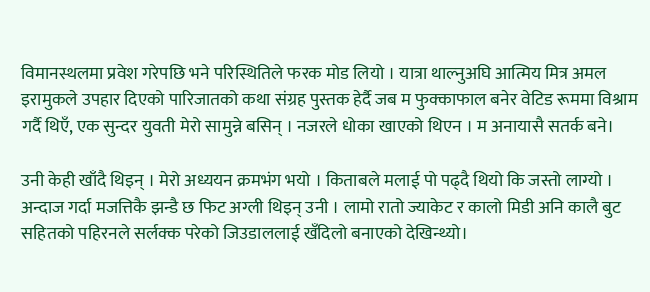विमानस्थलमा प्रवेश गरेपछि भने परिस्थितिले फरक मोड लियो । यात्रा थाल्नुअघि आत्मिय मित्र अमल इरामुकले उपहार दिएको पारिजातको कथा संग्रह पुस्तक हेर्दै जब म फुक्काफाल बनेर वेटिड रूममा विश्राम गर्दै थिएँ, एक सुन्दर युवती मेरो सामुन्ने बसिन् । नजरले धोका खाएको थिएन । म अनायासै सतर्क बने।

उनी केही खाँदै थिइन् । मेरो अध्ययन क्रमभंग भयो । किताबले मलाई पो पढ्दै थियो कि जस्तो लाग्यो । अन्दाज गर्दा मजत्तिकै झन्डै छ फिट अग्ली थिइन् उनी । लामो रातो ज्याकेट र कालो मिडी अनि कालै बुट सहितको पहिरनले सर्लक्क परेको जिउडाललाई खँदिलो बनाएको देखिन्थ्यो।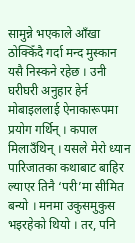सामुन्ने भएकाले आँखा ठोक्किँदै गर्दा मन्द मुस्कान यसै निस्कने रहेछ । उनी घरीघरी अनुहार हेर्न मोबाइललाई ऐनाकारूपमा प्रयोग गर्थिन् । कपाल मिलाउँथिन् । यसले मेरो ध्यान पारिजातका कथाबाट बाहिर ल्याएर तिनै ‘परी’मा सीमित बन्यो । मनमा उकुसमुकुस भइरहेको थियो । तर, पनि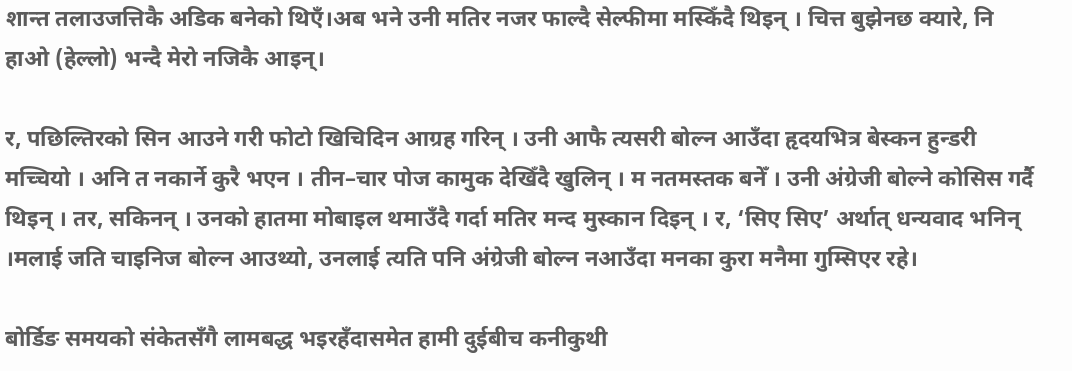शान्त तलाउजत्तिकै अडिक बनेको थिएँ।अब भने उनी मतिर नजर फाल्दै सेल्फीमा मस्किँदै थिइन् । चित्त बुझेनछ क्यारे, नि हाओ (हेल्लो) भन्दै मेरो नजिकै आइन्।

र, पछिल्तिरको सिन आउने गरी फोटो खिचिदिन आग्रह गरिन् । उनी आफै त्यसरी बोल्न आउँदा हृदयभित्र बेस्कन हुन्डरी मच्चियो । अनि त नकार्ने कुरै भएन । तीन–चार पोज कामुक देखिँदै खुलिन् । म नतमस्तक बनेँ । उनी अंग्रेजी बोल्ने कोसिस गर्दै थिइन् । तर, सकिनन् । उनको हातमा मोबाइल थमाउँदै गर्दा मतिर मन्द मुस्कान दिइन् । र, ‘सिए सिए’ अर्थात् धन्यवाद भनिन् ।मलाई जति चाइनिज बोल्न आउथ्यो, उनलाई त्यति पनि अंग्रेजी बोल्न नआउँदा मनका कुरा मनैमा गुम्सिएर रहे।

बोर्डिङ समयको संकेतसँगै लामबद्ध भइरहँदासमेत हामी दुईबीच कनीकुथी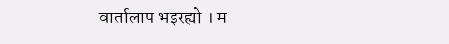वार्तालाप भइरह्यो । म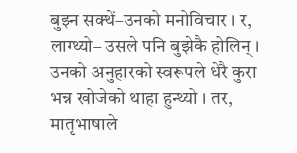बुझ्न सक्थें–उनको मनोविचार । र, लाग्थ्यो– उसले पनि बुझेकै होलिन् । उनको अनुहारको स्वरूपले धेरै कुरा भन्न खोजेको थाहा हुन्थ्यो । तर, मातृभाषाले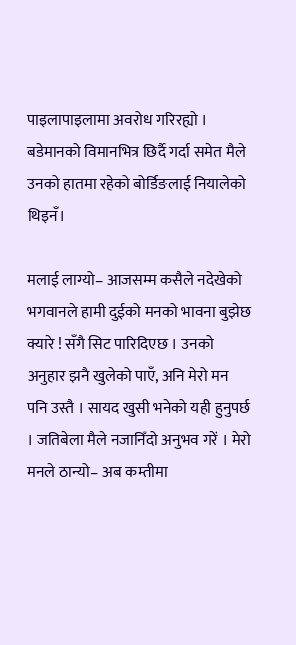पाइलापाइलामा अवरोध गरिरह्यो । बडेमानको विमानभित्र छिर्दै गर्दा समेत मैले उनको हातमा रहेको बोर्डिङलाई नियालेको थिइनँ।

मलाई लाग्यो– आजसम्म कसैले नदेखेको भगवानले हामी दुईको मनको भावना बुझेछ क्यारे ! सँगै सिट पारिदिएछ । उनको अनुहार झनै खुलेको पाएँ, अनि मेरो मन पनि उस्तै । सायद खुसी भनेको यही हुनुपर्छ । जतिबेला मैले नजानिँदो अनुभव गरें । मेरो मनले ठान्यो– अब कम्तीमा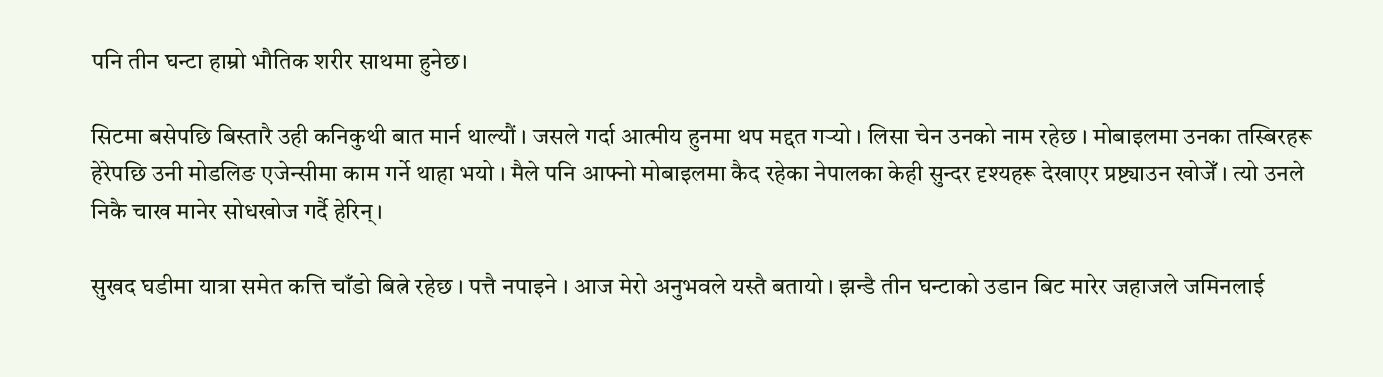पनि तीन घन्टा हाम्रो भौतिक शरीर साथमा हुनेछ।

सिटमा बसेपछि बिस्तारै उही कनिकुथी बात मार्न थाल्यौं । जसले गर्दा आत्मीय हुनमा थप मद्दत गर्‍यो । लिसा चेन उनको नाम रहेछ । मोबाइलमा उनका तस्बिरहरू हेरेपछि उनी मोडलिङ एजेन्सीमा काम गर्ने थाहा भयो । मैले पनि आफ्नो मोबाइलमा कैद रहेका नेपालका केही सुन्दर दृश्यहरू देखाएर प्रष्ट्याउन खोजेँ । त्यो उनले निकै चाख मानेर सोधखोज गर्दै हेरिन्।

सुखद घडीमा यात्रा समेत कत्ति चाँडो बित्ने रहेछ । पत्तै नपाइने । आज मेरो अनुभवले यस्तै बतायो । झन्डै तीन घन्टाको उडान बिट मारेर जहाजले जमिनलाई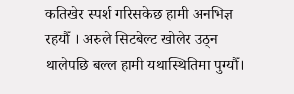कतिखेर स्पर्श गरिसकेछ हामी अनभिज्ञ रहयौँ । अरुले सिटबेल्ट खोलेर उठ्न थालेपछि बल्ल हामी यथास्थितिमा पुग्यौँ।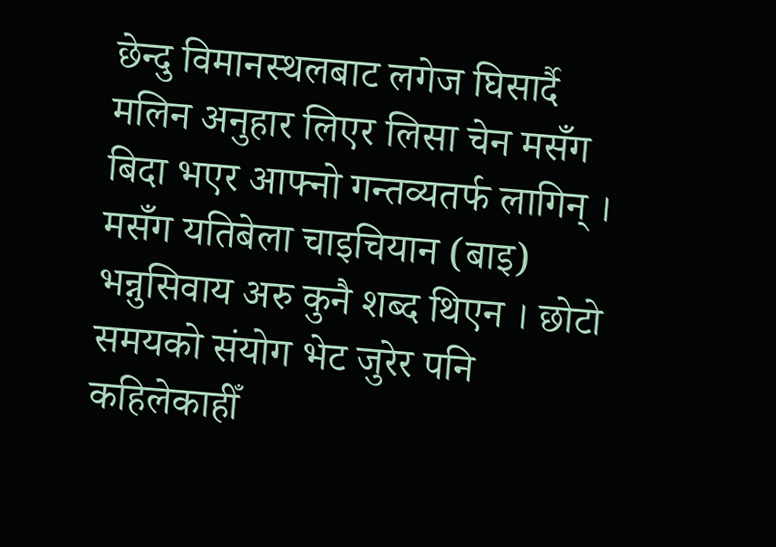छेन्दु विमानस्थलबाट लगेज घिसार्दै मलिन अनुहार लिएर लिसा चेन मसँग बिदा भएर आफ्नो गन्तव्यतर्फ लागिन् । मसँग यतिबेला चाइचियान (बाइ) भन्नुसिवाय अरु कुनै शब्द थिएन । छोटो समयको संयोग भेट जुरेर पनि कहिलेकाहीँ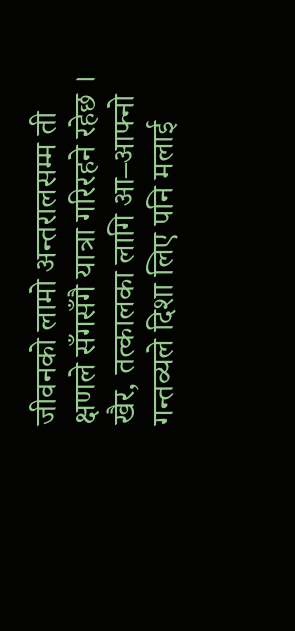जीवनको लामो अन्तरालसम्म ती क्षणले सँगसँगै यात्रा गरिरहने रहेछ । खैर, तत्कालका लागि आ–आफ्नो गन्तव्यले दिशा लिए पनि मलाई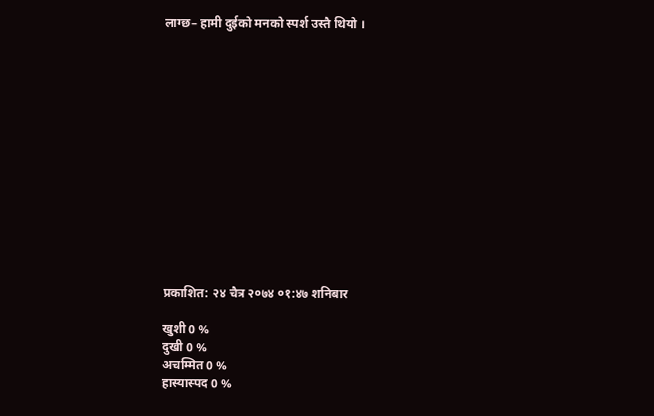लाग्छ– हामी दुईको मनको स्पर्श उस्तै थियो ।














प्रकाशित: २४ चैत्र २०७४ ०१:४७ शनिबार

खुशी 0 %
दुखी 0 %
अचम्मित 0 %
हास्यास्पद 0 %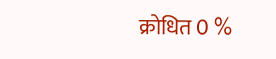क्रोधित 0 %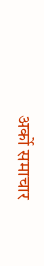अर्को समाचार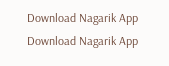Download Nagarik App
Download Nagarik App